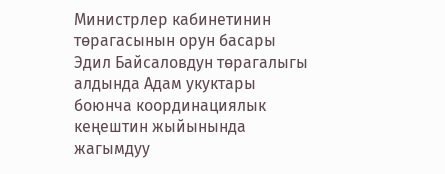Министрлер кабинетинин төрагасынын орун басары Эдил Байсаловдун төрагалыгы алдында Адам укуктары боюнча координациялык кеңештин жыйынында жагымдуу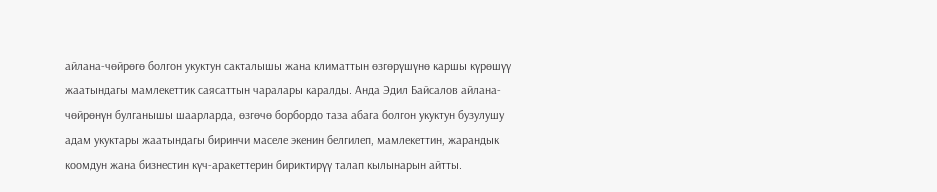айлана-чөйрөгө болгон укуктун сакталышы жана климаттын өзгөрүшүнө каршы күрөшүү жаатындагы мамлекеттик саясаттын чаралары каралды. Анда Эдил Байсалов айлана-чөйрөнүн булганышы шаарларда, өзгөчө борбордо таза абага болгон укуктун бузулушу адам укуктары жаатындагы биринчи маселе экенин белгилеп, мамлекеттин, жарандык коомдун жана бизнестин күч-аракеттерин бириктирүү талап кылынарын айтты.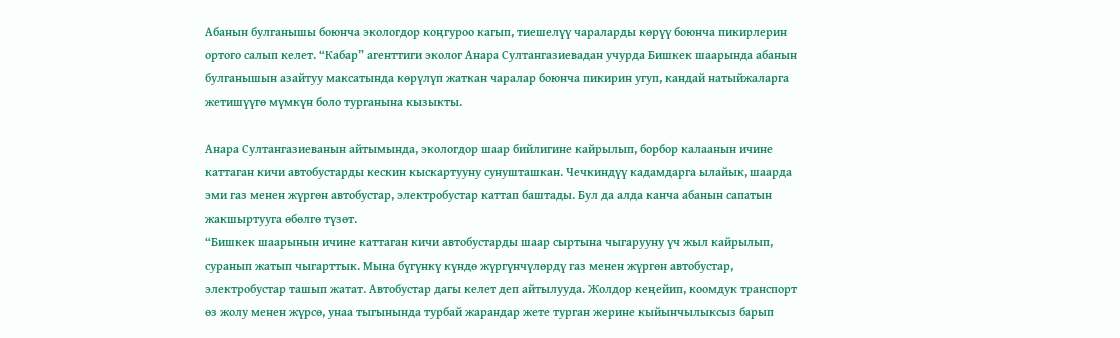Абанын булганышы боюнча экологдор коңгуроо кагып, тиешелүү чараларды көрүү боюнча пикирлерин ортого салып келет. “Кабар” агенттиги эколог Анара Султангазиевадан учурда Бишкек шаарында абанын булганышын азайтуу максатында көрүлүп жаткан чаралар боюнча пикирин угуп, кандай натыйжаларга жетишүүгө мүмкүн боло турганына кызыкты.

Анара Султангазиеванын айтымында, экологдор шаар бийлигине кайрылып, борбор калаанын ичине каттаган кичи автобустарды кескин кыскартууну сунушташкан. Чечкиндүү кадамдарга ылайык, шаарда эми газ менен жүргөн автобустар, электробустар каттап баштады. Бул да алда канча абанын сапатын жакшыртууга өбөлгө түзөт.
“Бишкек шаарынын ичине каттаган кичи автобустарды шаар сыртына чыгарууну үч жыл кайрылып, суранып жатып чыгарттык. Мына бүгүнкү күндө жүргүнчүлөрдү газ менен жүргөн автобустар, электробустар ташып жатат. Автобустар дагы келет деп айтылууда. Жолдор кеңейип, коомдук транспорт өз жолу менен жүрсө, унаа тыгынында турбай жарандар жете турган жерине кыйынчылыксыз барып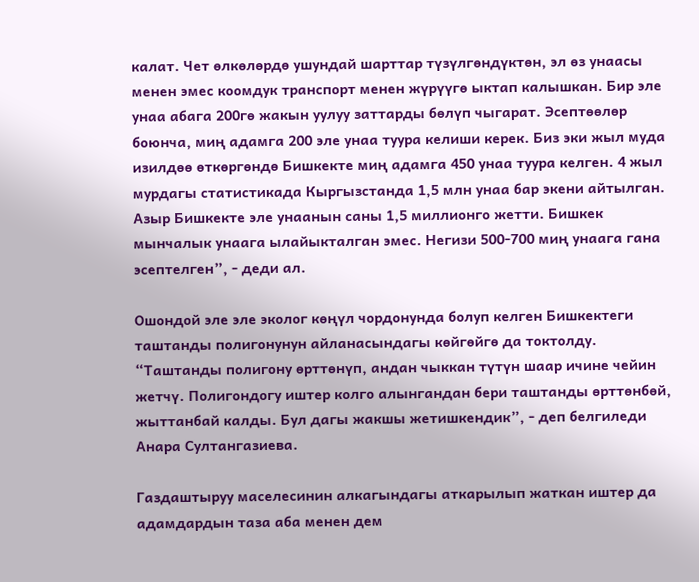калат. Чет өлкөлөрдө ушундай шарттар түзүлгөндүктөн, эл өз унаасы менен эмес коомдук транспорт менен жүрүүгө ыктап калышкан. Бир эле унаа абага 200гө жакын уулуу заттарды бөлүп чыгарат. Эсептөөлөр боюнча, миң адамга 200 эле унаа туура келиши керек. Биз эки жыл муда изилдөө өткөргөндө Бишкекте миң адамга 450 унаа туура келген. 4 жыл мурдагы статистикада Кыргызстанда 1,5 млн унаа бар экени айтылган. Азыр Бишкекте эле унаанын саны 1,5 миллионго жетти. Бишкек мынчалык унаага ылайыкталган эмес. Негизи 500-700 миң унаага гана эсептелген”, - деди ал.

Ошондой эле эле эколог көңүл чордонунда болуп келген Бишкектеги таштанды полигонунун айланасындагы көйгөйгө да токтолду.
“Таштанды полигону өрттөнүп, андан чыккан түтүн шаар ичине чейин жетчү. Полигондогу иштер колго алынгандан бери таштанды өрттөнбөй, жыттанбай калды. Бул дагы жакшы жетишкендик”, - деп белгиледи Анара Султангазиева.

Газдаштыруу маселесинин алкагындагы аткарылып жаткан иштер да адамдардын таза аба менен дем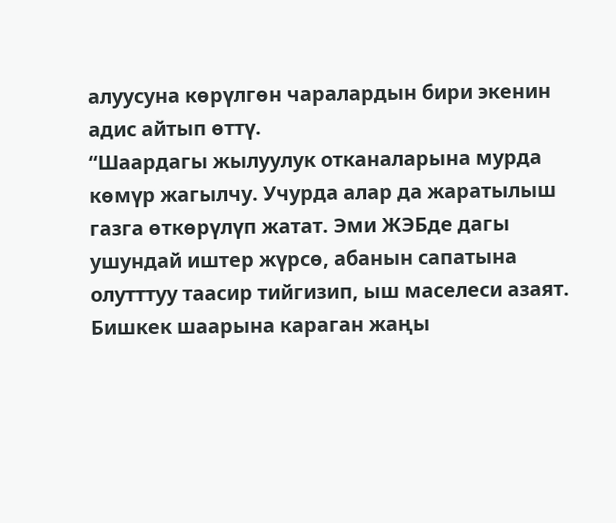алуусуна көрүлгөн чаралардын бири экенин адис айтып өттү.
“Шаардагы жылуулук отканаларына мурда көмүр жагылчу. Учурда алар да жаратылыш газга өткөрүлүп жатат. Эми ЖЭБде дагы ушундай иштер жүрсө, абанын сапатына олутттуу таасир тийгизип, ыш маселеси азаят. Бишкек шаарына караган жаңы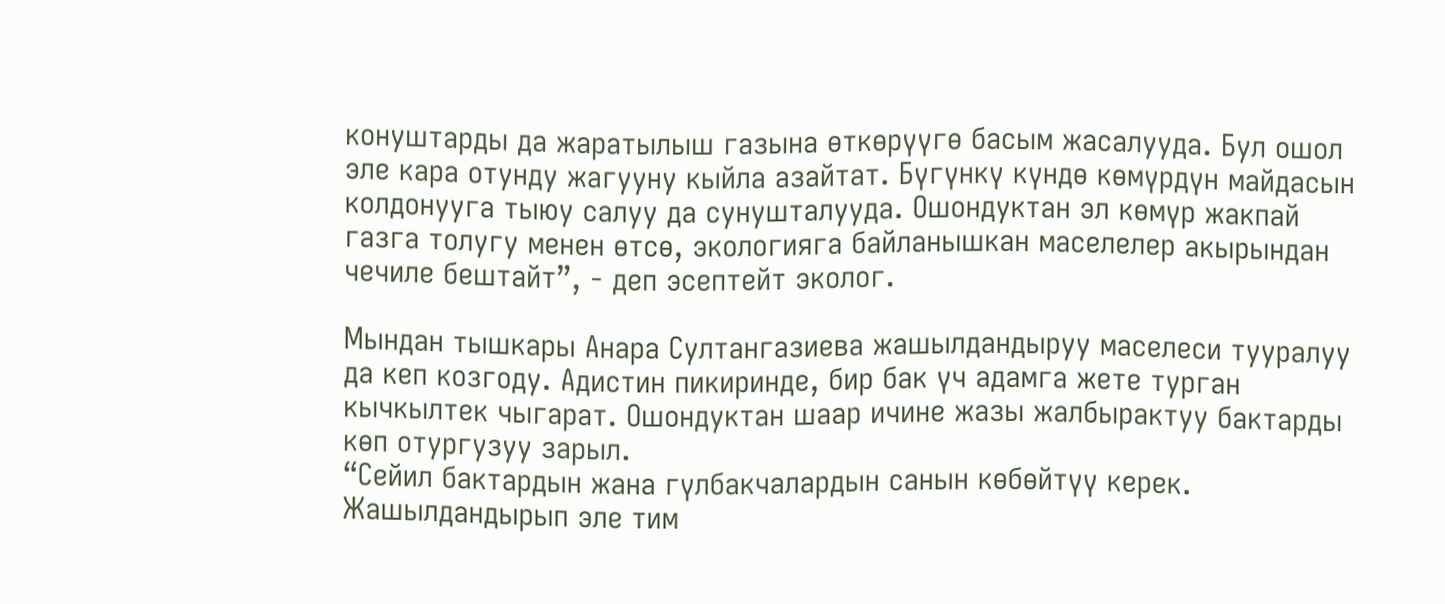конуштарды да жаратылыш газына өткөрүүгө басым жасалууда. Бул ошол эле кара отунду жагууну кыйла азайтат. Бүгүнкү күндө көмүрдүн майдасын колдонууга тыюу салуу да сунушталууда. Ошондуктан эл көмүр жакпай газга толугу менен өтсө, экологияга байланышкан маселелер акырындан чечиле бештайт”, - деп эсептейт эколог.

Мындан тышкары Анара Султангазиева жашылдандыруу маселеси тууралуу да кеп козгоду. Адистин пикиринде, бир бак үч адамга жете турган кычкылтек чыгарат. Ошондуктан шаар ичине жазы жалбырактуу бактарды көп отургузуу зарыл.
“Сейил бактардын жана гүлбакчалардын санын көбөйтүү керек. Жашылдандырып эле тим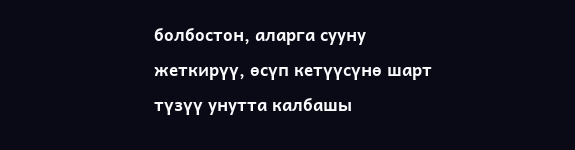болбостон, аларга сууну жеткирүү, өсүп кетүүсүнө шарт түзүү унутта калбашы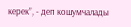керек”, - деп кошумчалады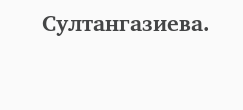Султангазиева.